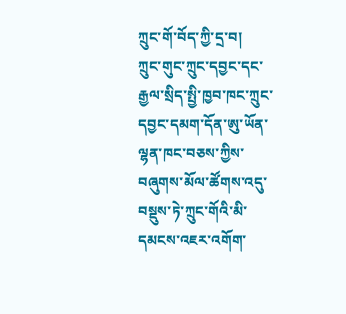ཀྲུང་གོ་བོད་ཀྱི་དྲ་བ།
ཀྲུང་གུང་ཀྲུང་དབྱང་དང་རྒྱལ་སྲིད་སྤྱི་ཁྱབ་ཁང་ཀྲུང་དབྱང་དམག་དོན་ཨུ་ཡོན་ལྷན་ཁང་བཅས་ཀྱིས་བཞུགས་མོལ་ཚོགས་འདུ་བསྡུས་ཏེ་ཀྲུང་གོའི་མི་དམངས་འཇར་འགོག་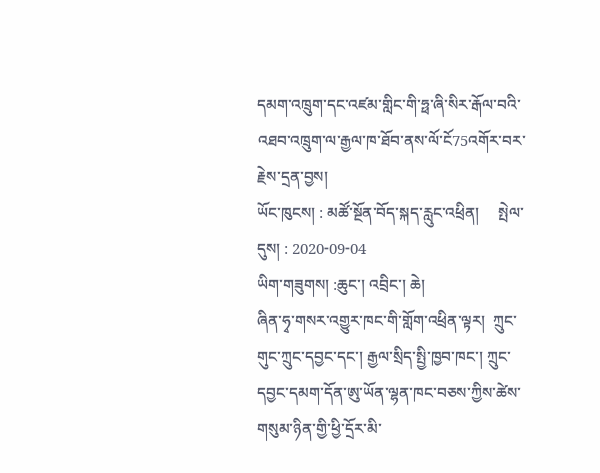དམག་འཁྲུག་དང་འཛམ་གླིང་གི་ཧྥ་ཞི་སིར་རྒོལ་བའི་འཐབ་འཁྲུག་ལ་རྒྱལ་ཁ་ཐོབ་ནས་ལོ་ངོ75འགོར་བར་རྗེས་དྲན་བྱས།
ཡོང་ཁུངས། : མཚོ་སྔོན་བོད་སྐད་རླུང་འཕྲིན།     སྤེལ་དུས། : 2020-09-04
ཡིག་གཟུགས། :ཆུང་། འབྲིང་། ཆེ།
ཞིན་ཧྭ་གསར་འགྱུར་ཁང་གི་གློག་འཕྲིན་ལྟར།  ཀྲུང་གུང་ཀྲུང་དབྱང་དང་། རྒྱལ་སྲིད་སྤྱི་ཁྱབ་ཁང་། ཀྲུང་དབྱང་དམག་དོན་ཨུ་ཡོན་ལྷན་ཁང་བཅས་ཀྱིས་ཚེས་གསུམ་ཉིན་གྱི་ཕྱི་དྲོར་མི་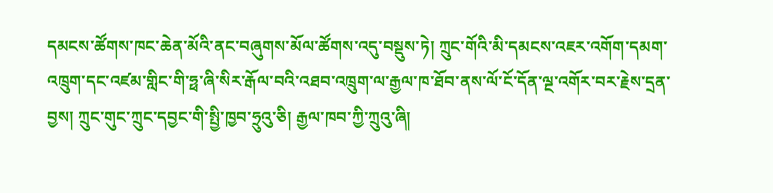དམངས་ཚོགས་ཁང་ཆེན་མོའི་ནང་བཞུགས་མོལ་ཚོགས་འདུ་བསྡུས་ཏེ། ཀྲུང་གོའི་མི་དམངས་འཇར་འགོག་དམག་འཁྲུག་དང་འཛམ་གླིང་གི་ཧྥ་ཞི་སིར་རྒོལ་བའི་འཐབ་འཁྲུག་ལ་རྒྱལ་ཁ་ཐོབ་ནས་ལོ་ངོ་དོན་ལྔ་འགོར་བར་རྗེས་དྲན་བྱས། ཀྲུང་གུང་ཀྲུང་དབྱང་གི་སྤྱི་ཁྱབ་ཧྲུའུ་ཅི། རྒྱལ་ཁབ་ཀྱི་ཀྲུའུ་ཞི།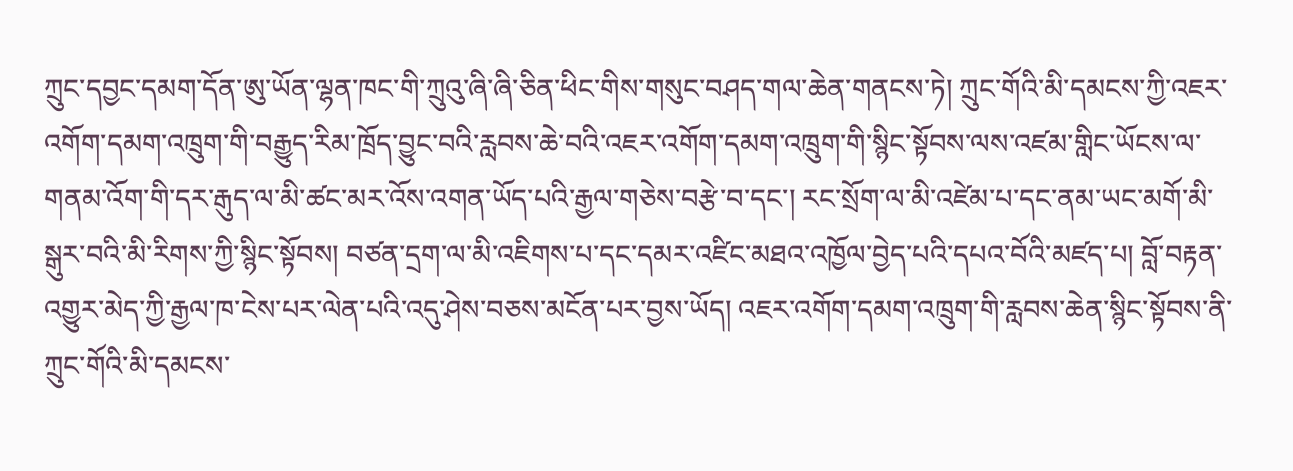ཀྲུང་དབྱང་དམག་དོན་ཨུ་ཡོན་ལྷན་ཁང་གི་ཀྲུའུ་ཞི་ཞི་ཅིན་ཕིང་གིས་གསུང་བཤད་གལ་ཆེན་གནངས་ཏེ། ཀྲུང་གོའི་མི་དམངས་ཀྱི་འཇར་འགོག་དམག་འཁྲུག་གི་བརྒྱུད་རིམ་ཁྲོད་བྱུང་བའི་རླབས་ཆེ་བའི་འཇར་འགོག་དམག་འཁྲུག་གི་སྙིང་སྟོབས་ལས་འཛམ་གླིང་ཡོངས་ལ་གནམ་འོག་གི་དར་རྒུད་ལ་མི་ཚང་མར་འོས་འགན་ཡོད་པའི་རྒྱལ་གཅེས་བརྩེ་བ་དང་། རང་སྲོག་ལ་མི་འཛེམ་པ་དང་ནམ་ཡང་མགོ་མི་སྒུར་བའི་མི་རིགས་ཀྱི་སྙིང་སྟོབས། བཙན་དྲག་ལ་མི་འཇིགས་པ་དང་དམར་འཛིང་མཐའ་འཁྱོལ་བྱེད་པའི་དཔའ་བོའི་མཛད་པ། བློ་བརྟན་འགྱུར་མེད་ཀྱི་རྒྱལ་ཁ་ངེས་པར་ལེན་པའི་འདུ་ཤེས་བཅས་མངོན་པར་བྱས་ཡོད། འཇར་འགོག་དམག་འཁྲུག་གི་རླབས་ཆེན་སྙིང་སྟོབས་ནི་ཀྲུང་གོའི་མི་དམངས་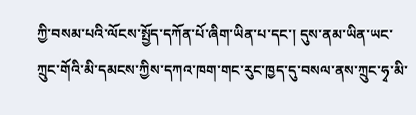ཀྱི་བསམ་པའི་ལོངས་སྤྱོད་དཀོན་པོ་ཞིག་ཡིན་པ་དང་། དུས་ནམ་ཡིན་ཡང་ཀྲུང་གོའི་མི་དམངས་ཀྱིས་དཀའ་ཁག་གང་རུང་ཁྱད་དུ་བསལ་ནས་ཀྲུང་ཧྭ་མི་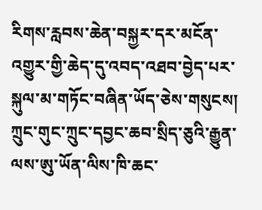རིགས་རླབས་ཆེན་བསྐྱར་དར་མངོན་འགྱུར་གྱི་ཆེད་དུ་འབད་འཐབ་བྱེད་པར་སྐུལ་མ་གཏོང་བཞིན་ཡོད་ཅེས་གསུངས།
ཀྲུང་གུང་ཀྲུང་དབྱང་ཆབ་སྲིད་ཅུའི་རྒྱུན་ལས་ཨུ་ཡོན་ལིས་ཁི་ཆང་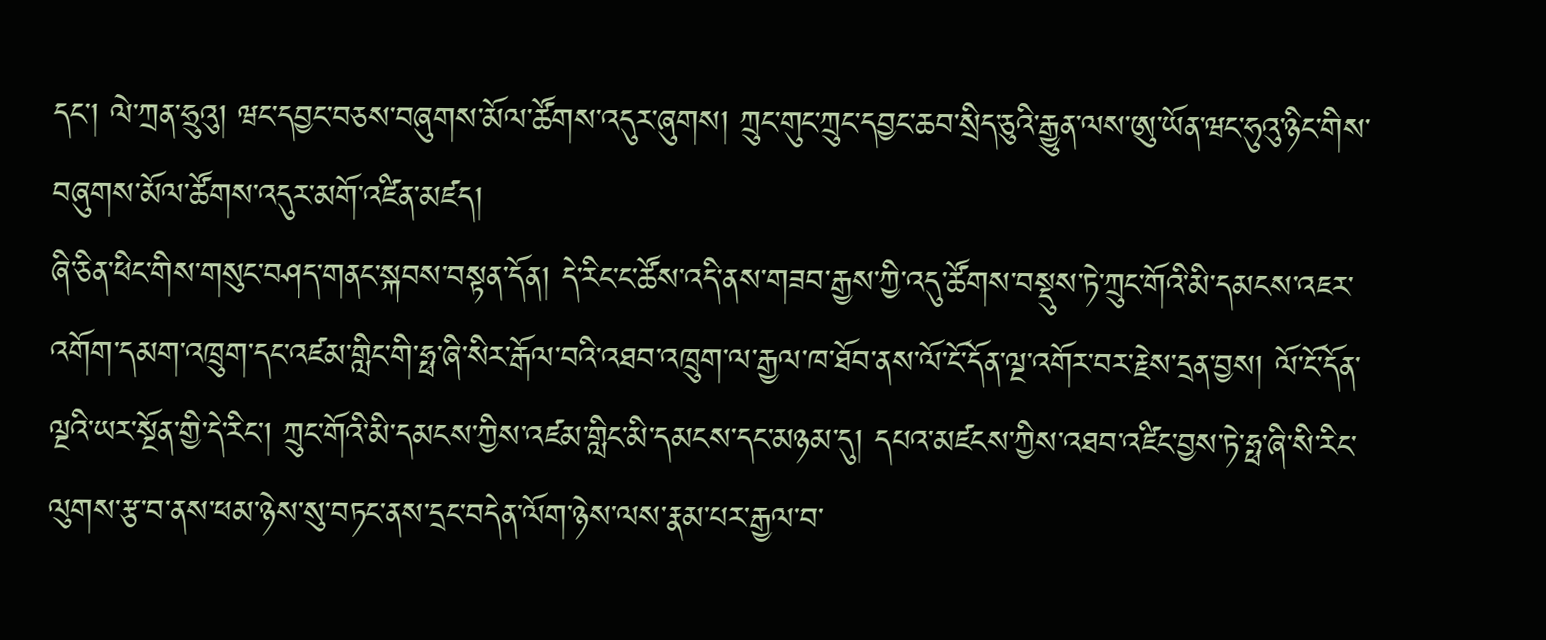དང་། ལེ་ཀྲན་ཧྲུའུ། ཝང་དབྱང་བཅས་བཞུགས་མོལ་ཚོགས་འདུར་ཞུགས། ཀྲུང་གུང་ཀྲུང་དབྱང་ཆབ་སྲིད་ཅུའི་རྒྱུན་ལས་ཨུ་ཡོན་ཝང་ཧུའུ་ཉིང་གིས་བཞུགས་མོལ་ཚོགས་འདུར་མགོ་འཛིན་མཛད།
ཞི་ཅིན་ཕིང་གིས་གསུང་བཤད་གནང་སྐབས་བསྟན་དོན། དེ་རིང་ང་ཚོས་འདི་ནས་གཟབ་རྒྱས་ཀྱི་འདུ་ཚོགས་བསྡུས་ཏེ་ཀྲུང་གོའི་མི་དམངས་འཇར་འགོག་དམག་འཁྲུག་དང་འཛམ་གླིང་གི་ཧྥ་ཞི་སིར་རྒོལ་བའི་འཐབ་འཁྲུག་ལ་རྒྱལ་ཁ་ཐོབ་ནས་ལོ་ངོ་དོན་ལྔ་འགོར་བར་རྗེས་དྲན་བྱས། ལོ་ངོ་དོན་ལྔའི་ཡར་སྔོན་གྱི་དེ་རིང་། ཀྲུང་གོའི་མི་དམངས་ཀྱིས་འཛམ་གླིང་མི་དམངས་དང་མཉམ་དུ། དཔའ་མཛངས་ཀྱིས་འཐབ་འཛིང་བྱས་ཏེ་ཧྥ་ཞི་སི་རིང་ལུགས་རྩ་བ་ནས་ཕམ་ཉེས་སུ་བཏང་ནས་དྲང་བདེན་ལོག་ཉེས་ལས་རྣམ་པར་རྒྱལ་བ་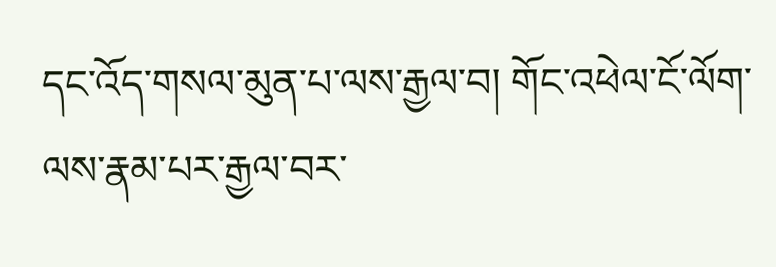དང་འོད་གསལ་མུན་པ་ལས་རྒྱལ་བ། གོང་འཕེལ་ངོ་ལོག་ལས་རྣམ་པར་རྒྱལ་བར་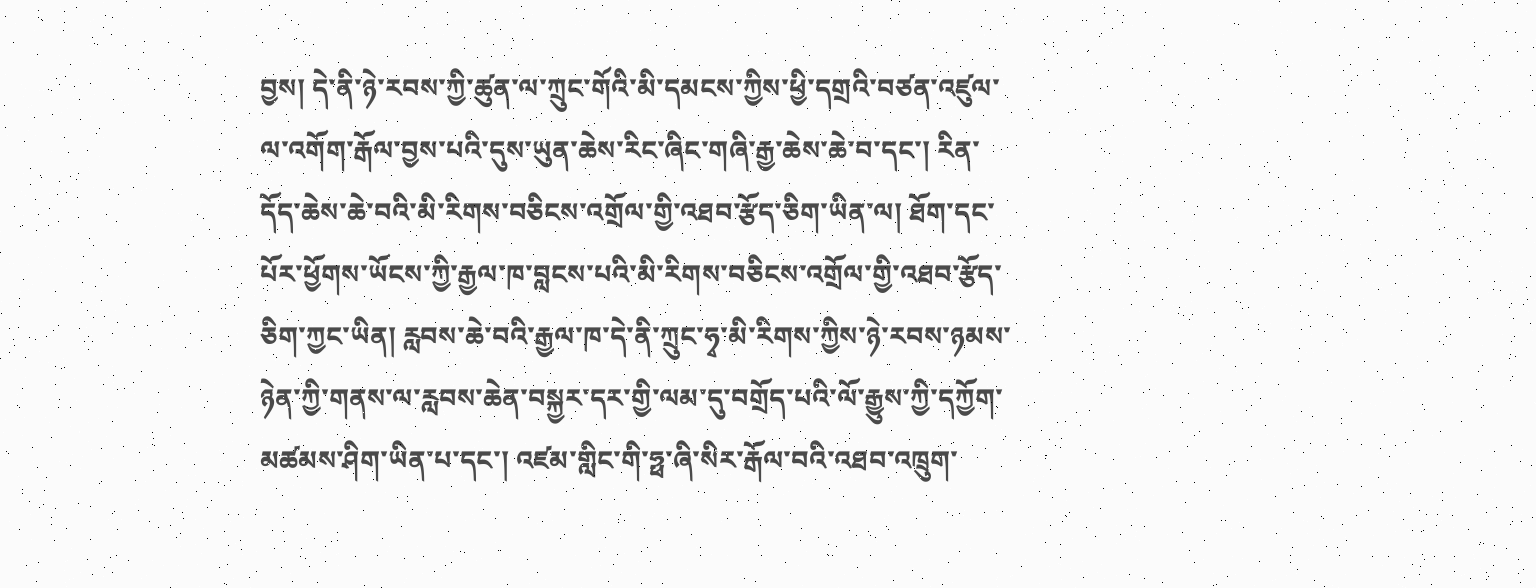བྱས། དེ་ནི་ཉེ་རབས་ཀྱི་ཚུན་ལ་ཀྲུང་གོའི་མི་དམངས་ཀྱིས་ཕྱི་དགྲའི་བཙན་འཛུལ་ལ་འགོག་རྒོལ་བྱས་པའི་དུས་ཡུན་ཆེས་རིང་ཞིང་གཞི་རྒྱ་ཆེས་ཆེ་བ་དང་། རིན་དོད་ཆེས་ཆེ་བའི་མི་རིགས་བཅིངས་འགྲོལ་གྱི་འཐབ་རྩོད་ཅིག་ཡིན་ལ། ཐོག་དང་པོར་ཕྱོགས་ཡོངས་ཀྱི་རྒྱལ་ཁ་བླངས་པའི་མི་རིགས་བཅིངས་འགྲོལ་གྱི་འཐབ་རྩོད་ཅིག་ཀྱང་ཡིན། རླབས་ཆེ་བའི་རྒྱལ་ཁ་དེ་ནི་ཀྲུང་ཧྭ་མི་རིགས་ཀྱིས་ཉེ་རབས་ཉམས་ཉེན་ཀྱི་གནས་ལ་རླབས་ཆེན་བསྐྱར་དར་གྱི་ལམ་དུ་བགྲོད་པའི་ལོ་རྒྱུས་ཀྱི་དཀྱོག་མཚམས་ཤིག་ཡིན་པ་དང་། འཛམ་གླིང་གི་ཧྥ་ཞི་སིར་རྒོལ་བའི་འཐབ་འཁྲུག་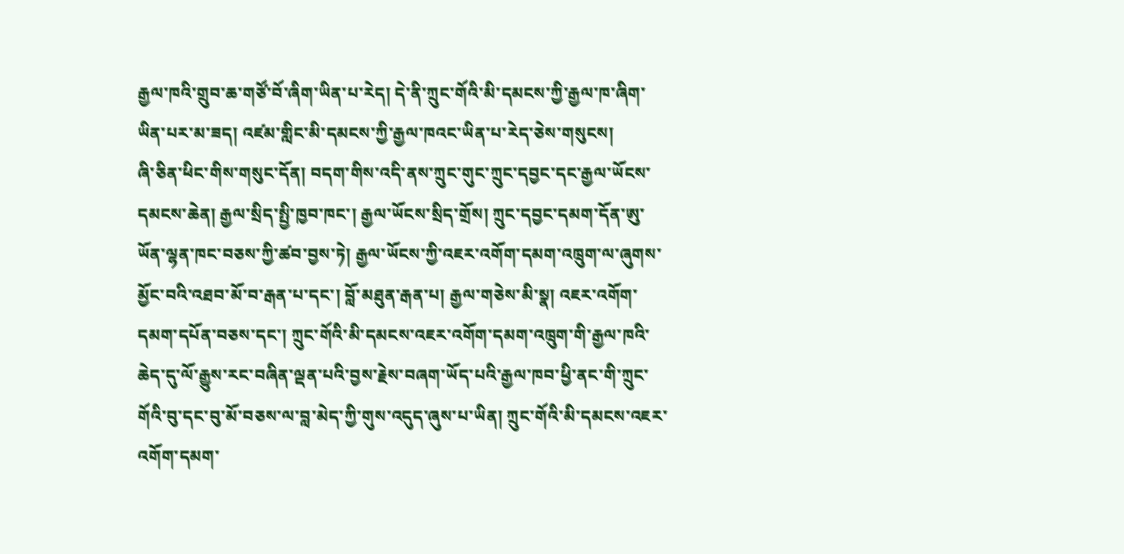རྒྱལ་ཁའི་གྲུབ་ཆ་གཙོ་བོ་ཞིག་ཡིན་པ་རེད། དེ་ནི་ཀྲུང་གོའི་མི་དམངས་ཀྱི་རྒྱལ་ཁ་ཞིག་ཡིན་པར་མ་ཟད། འཛམ་གླིང་མི་དམངས་ཀྱི་རྒྱལ་ཁའང་ཡིན་པ་རེད་ཅེས་གསུངས།
ཞི་ཅིན་ཕིང་གིས་གསུང་དོན། བདག་གིས་འདི་ནས་ཀྲུང་གུང་ཀྲུང་དབྱང་དང་རྒྱལ་ཡོངས་དམངས་ཆེན། རྒྱལ་སྲིད་སྤྱི་ཁྱབ་ཁང་། རྒྱལ་ཡོངས་སྲིད་གྲོས། ཀྲུང་དབྱང་དམག་དོན་ཨུ་ཡོན་ལྷན་ཁང་བཅས་ཀྱི་ཚབ་བྱས་ཏེ། རྒྱལ་ཡོངས་ཀྱི་འཇར་འགོག་དམག་འཁྲུག་ལ་ཞུགས་མྱོང་བའི་འཐབ་མོ་བ་རྒན་པ་དང་། བློ་མཐུན་རྒན་པ། རྒྱལ་གཅེས་མི་སྣ། འཇར་འགོག་དམག་དཔོན་བཅས་དང་། ཀྲུང་གོའི་མི་དམངས་འཇར་འགོག་དམག་འཁྲུག་གི་རྒྱལ་ཁའི་ཆེད་དུ་ལོ་རྒྱུས་རང་བཞིན་ལྡན་པའི་བྱས་རྗེས་བཞག་ཡོད་པའི་རྒྱལ་ཁབ་ཕྱི་ནང་གི་ཀྲུང་གོའི་བུ་དང་བུ་མོ་བཅས་ལ་བླ་མེད་ཀྱི་གུས་འདུད་ཞུས་པ་ཡིན། ཀྲུང་གོའི་མི་དམངས་འཇར་འགོག་དམག་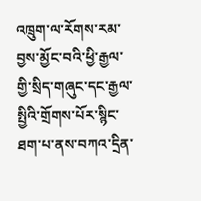འཁྲུག་ལ་རོགས་རམ་བྱས་མྱོང་བའི་ཕྱི་རྒྱལ་གྱི་སྲིད་གཞུང་དང་རྒྱལ་སྤྱིའི་གྲོགས་པོར་སྙིང་ཐག་པ་ནས་བཀའ་དྲིན་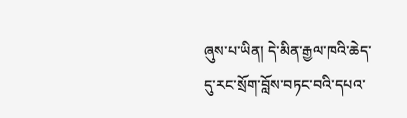ཞུས་པ་ཡིན། དེ་མིན་རྒྱལ་ཁའི་ཆེད་དུ་རང་སྲོག་བློས་བཏང་བའི་དཔའ་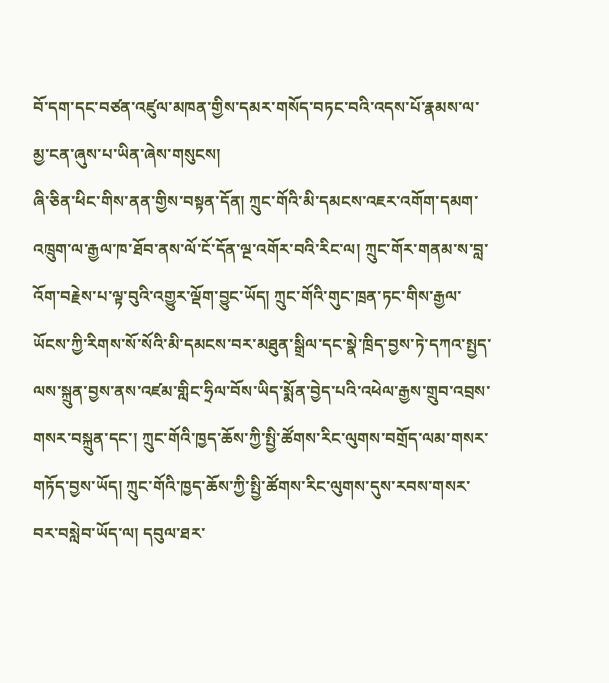བོ་དག་དང་བཙན་འཛུལ་མཁན་གྱིས་དམར་གསོད་བཏང་བའི་འདས་པོ་རྣམས་ལ་མྱ་ངན་ཞུས་པ་ཡིན་ཞེས་གསུངས།
ཞི་ཅིན་ཕིང་གིས་ནན་གྱིས་བསྟན་དོན། ཀྲུང་གོའི་མི་དམངས་འཇར་འགོག་དམག་འཁྲུག་ལ་རྒྱལ་ཁ་ཐོབ་ནས་ལོ་ངོ་དོན་ལྔ་འགོར་བའི་རིང་ལ། ཀྲུང་གོར་གནམ་ས་བླ་འོག་བརྗེས་པ་ལྟ་བུའི་འགྱུར་ལྡོག་བྱུང་ཡོད། ཀྲུང་གོའི་གུང་ཁྲན་ཏང་གིས་རྒྱལ་ཡོངས་ཀྱི་རིགས་སོ་སོའི་མི་དམངས་བར་མཐུན་སྒྲིལ་དང་སྣེ་ཁྲིད་བྱས་ཏེ་དཀའ་སྤྱད་ལས་སྐྲུན་བྱས་ནས་འཛམ་གླིང་ཧྲིལ་བོས་ཡིད་སྨོན་བྱེད་པའི་འཕེལ་རྒྱས་གྲུབ་འབྲས་གསར་བསྐྲུན་དང་། ཀྲུང་གོའི་ཁྱད་ཆོས་ཀྱི་སྤྱི་ཚོགས་རིང་ལུགས་བགྲོད་ལམ་གསར་གཏོད་བྱས་ཡོད། ཀྲུང་གོའི་ཁྱད་ཆོས་ཀྱི་སྤྱི་ཚོགས་རིང་ལུགས་དུས་རབས་གསར་བར་བསླེབ་ཡོད་ལ། དབུལ་ཐར་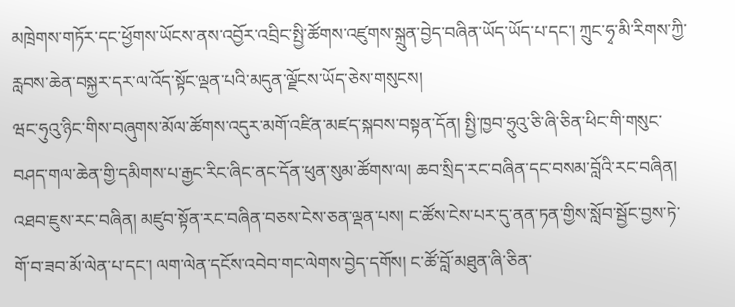མཁྲེགས་གཏོར་དང་ཕྱོགས་ཡོངས་ནས་འབྱོར་འབྲིང་སྤྱི་ཚོགས་འཛུགས་སྐྲུན་བྱེད་བཞིན་ཡོད་ཡོད་པ་དང་། ཀྲུང་ཧྭ་མི་རིགས་ཀྱི་རླབས་ཆེན་བསྐྱར་དར་ལ་འོད་སྟོང་ལྡན་པའི་མདུན་ལྗོངས་ཡོད་ཅེས་གསུངས།
ཝང་ཧུའུ་ཉིང་གིས་བཞུགས་མོལ་ཚོགས་འདུར་མགོ་འཛིན་མཛད་སྐབས་བསྟན་དོན། སྤྱི་ཁྱབ་ཧྲུའུ་ཅི་ཞི་ཅིན་ཕིང་གི་གསུང་བཤད་གལ་ཆེན་གྱི་དམིགས་པ་རྒྱང་རིང་ཞིང་ནང་དོན་ཕུན་སུམ་ཚོགས་ལ། ཆབ་སྲིད་རང་བཞིན་དང་བསམ་བློའི་རང་བཞིན། འཐབ་ཇུས་རང་བཞིན། མཛུབ་སྟོན་རང་བཞིན་བཅས་ངེས་ཅན་ལྡན་པས། ང་ཚོས་ངེས་པར་དུ་ནན་ཏན་གྱིས་སློབ་སྦྱོང་བྱས་ཏེ་གོ་བ་ཟབ་མོ་ལེན་པ་དང་། ལག་ལེན་དངོས་འབེབ་གང་ལེགས་བྱེད་དགོས། ང་ཚོ་བློ་མཐུན་ཞི་ཅིན་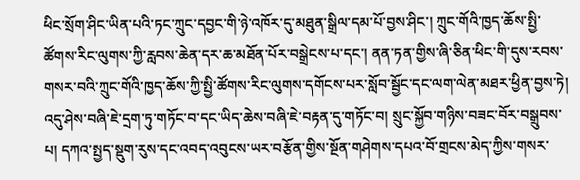ཕིང་སྲོག་ཤིང་ཡིན་པའི་ཏང་ཀྲུང་དབྱང་གི་ཉེ་འཁོར་དུ་མཐུན་སྒྲིལ་དམ་པོ་བྱས་ཤིང་། ཀྲུང་གོའི་ཁྱད་ཆོས་སྤྱི་ཚོགས་རིང་ལུགས་ཀྱི་རླབས་ཆེན་དར་ཆ་མཐོན་པོར་བསྒྲེངས་པ་དང་། ནན་ཏན་གྱིས་ཞི་ཅིན་ཕིང་གི་དུས་རབས་གསར་བའི་ཀྲུང་གོའི་ཁྱད་ཆོས་ཀྱི་སྤྱི་ཚོགས་རིང་ལུགས་དགོངས་པར་སློབ་སྦྱོང་དང་ལག་ལེན་མཐར་ཕྱིན་བྱས་ཏེ། འདུ་ཤེས་བཞི་ཇེ་དྲག་ཏུ་གཏོང་བ་དང་ཡིད་ཆེས་བཞི་ཇེ་བརྟན་དུ་གཏོང་བ། སྲུང་སྐྱོབ་གཉིས་བཟང་བོར་བསྒྲུབས་པ། དཀའ་སྤྱད་སྡུག་རུས་དང་འབད་འབུངས་ཡར་བརྩོན་གྱིས་སྔོན་གཤེགས་དཔའ་བོ་གྲངས་མེད་ཀྱིས་གསར་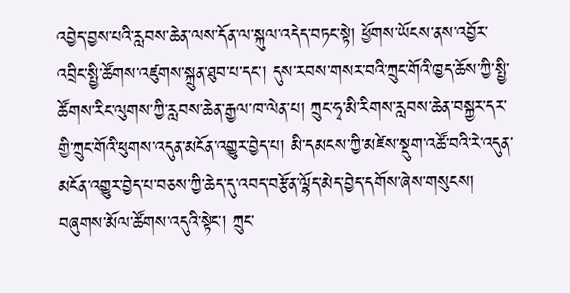འབྱེད་བྱས་པའི་རླབས་ཆེན་ལས་དོན་ལ་སྐུལ་འདེད་བཏང་སྟེ། ཕྱོགས་ཡོངས་ནས་འབྱོར་འབྲིང་སྤྱི་ཚོགས་འཛུགས་སྐྲུན་ཐུབ་པ་དང་། དུས་རབས་གསར་བའི་ཀྲུང་གོའི་ཁྱད་ཆོས་ཀྱི་སྤྱི་ཚོགས་རིང་ལུགས་ཀྱི་རླབས་ཆེན་རྒྱལ་ཁ་ལེན་པ། ཀྲུང་ཧྭ་མི་རིགས་རླབས་ཆེན་བསྐྱར་དར་གྱི་ཀྲུང་གོའི་ཕུགས་འདུན་མངོན་འགྱུར་བྱེད་པ། མི་དམངས་ཀྱི་མཛེས་སྡུག་འཚོ་བའི་རེ་འདུན་མངོན་འགྱུར་བྱེད་པ་བཅས་ཀྱི་ཆེད་དུ་འབད་བརྩོན་ལྷོད་མེད་བྱེད་དགོས་ཞེས་གསུངས།
བཞུགས་མོལ་ཚོགས་འདུའི་སྟེང་། ཀྲུང་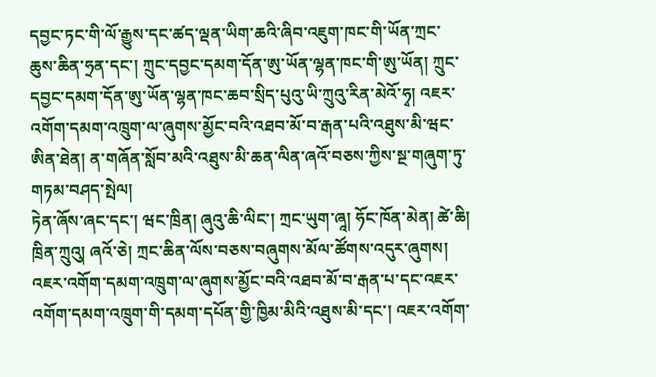དབྱང་ཏང་གི་ལོ་རྒྱུས་དང་ཚད་ལྡན་ཡིག་ཆའི་ཞིབ་འཇུག་ཁང་གི་ཡོན་ཀྲང་ཆུས་ཆིན་ཧྲན་དང་། ཀྲུང་དབྱང་དམག་དོན་ཨུ་ཡོན་ལྷན་ཁང་གི་ཨུ་ཡོན། ཀྲུང་དབྱང་དམག་དོན་ཨུ་ཡོན་ལྷན་ཁང་ཆབ་སྲིད་པུའུ་ཡི་ཀྲུའུ་རིན་མེའོ་ཧྭ། འཇར་འགོག་དམག་འཁྲུག་ལ་ཞུགས་མྱོང་བའི་འཐབ་མོ་བ་རྒན་པའི་འཐུས་མི་ཝང་ཨིན་ཐེན། ན་གཞོན་སློབ་མའི་འཐུས་མི་ཆན་ལིན་ཞའོ་བཅས་ཀྱིས་སྔ་གཞུག་ཏུ་གཏམ་བཤད་སྤེལ།
ཏེན་ཞོས་ཞང་དང་། ཝང་ཁྲིན། ཞུའུ་ཆི་ལིང་། ཀྲང་ཡུག་ཞཱ། ཧོང་ཁོན་མེན། ཚེ་ཆི། ཁྲིན་ཀྲུའུ། ཞའོ་ཅེ། ཀྲང་ཆིན་ལོས་བཅས་བཞུགས་མོལ་ཚོགས་འདུར་ཞུགས།
འཇར་འགོག་དམག་འཁྲུག་ལ་ཞུགས་མྱོང་བའི་འཐབ་མོ་བ་རྒན་པ་དང་འཇར་འགོག་དམག་འཁྲུག་གི་དམག་དཔོན་གྱི་ཁྱིམ་མིའི་འཐུས་མི་དང་། འཇར་འགོག་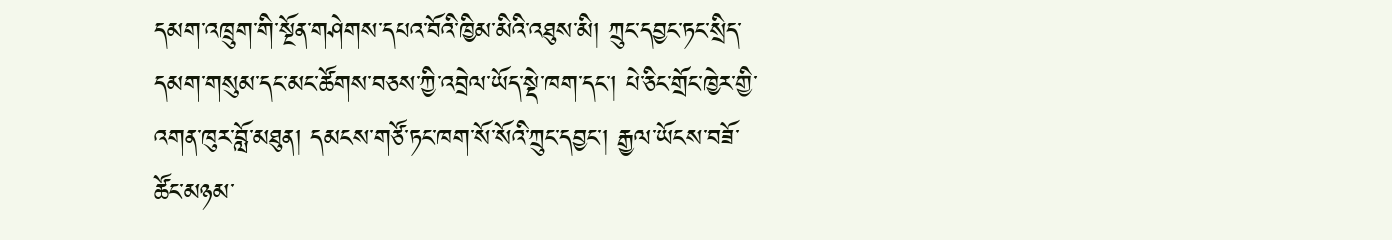དམག་འཁྲུག་གི་སྔོན་གཤེགས་དཔའ་བོའི་ཁྱིམ་མིའི་འཐུས་མི། ཀྲུང་དབྱང་ཏང་སྲིད་དམག་གསུམ་དང་མང་ཚོགས་བཅས་ཀྱི་འབྲེལ་ཡོད་སྡེ་ཁག་དང་། པེ་ཅིང་གྲོང་ཁྱེར་གྱི་འགན་ཁུར་བློ་མཐུན། དམངས་གཙོ་ཏང་ཁག་སོ་སོའི་ཀྲུང་དབྱང་། རྒྱལ་ཡོངས་བཟོ་ཚོང་མཉམ་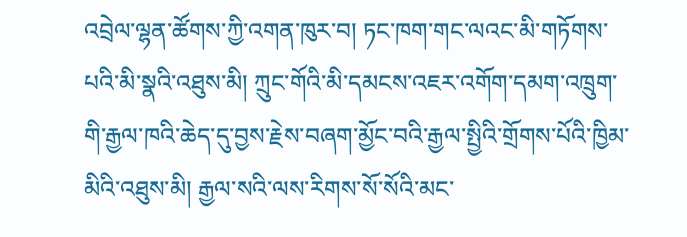འབྲེལ་ལྷན་ཚོགས་ཀྱི་འགན་ཁུར་བ། ཏང་ཁག་གང་ལའང་མི་གཏོགས་པའི་མི་སྣའི་འཐུས་མི། ཀྲུང་གོའི་མི་དམངས་འཇར་འགོག་དམག་འཁྲུག་གི་རྒྱལ་ཁའི་ཆེད་དུ་བྱས་རྗེས་བཞག་མྱོང་བའི་རྒྱལ་སྤྱིའི་གྲོགས་པོའི་ཁྱིམ་མིའི་འཐུས་མི། རྒྱལ་སའི་ལས་རིགས་སོ་སོའི་མང་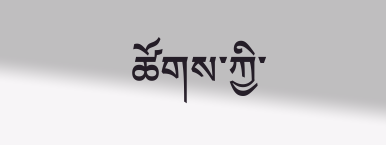ཚོགས་ཀྱི་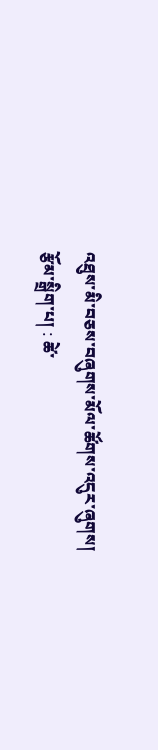འཐུས་མི་བཅས་བཞུགས་མོལ་ཚོགས་འདུར་ཞུགས།
རྩོམ་སྒྲིག་པ། : ཚེ་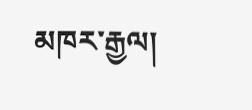མཁར་རྒྱལ།